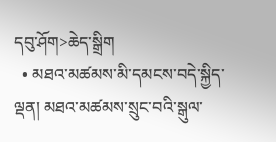དབུ་ཤོག>ཆེད་སྒྲིག
  • མཐའ་མཚམས་མི་དམངས་བདེ་སྐྱིད་ལྡན། མཐའ་མཚམས་སྲུང་བའི་སྒུལ་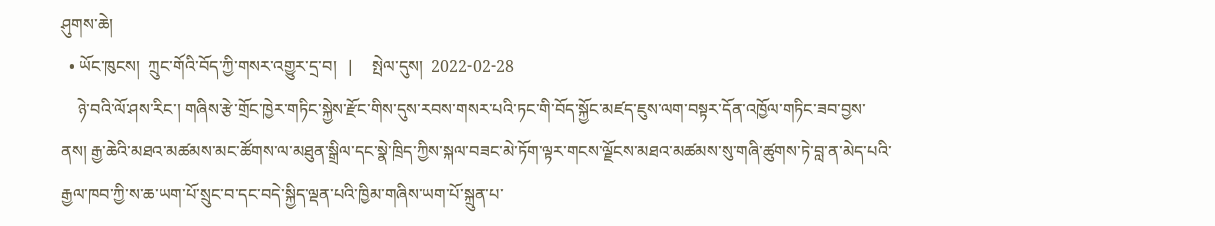ཤུགས་ཆེ།
  • ཡོང་ཁུངས།  ཀྲུང་གོའི་བོད་ཀྱི་གསར་འགྱུར་དྲ་བ།   |     སྤེལ་དུས།  2022-02-28
    ཉེ་བའི་ལོ་ཤས་རིང་། གཞིས་རྩེ་གྲོང་ཁྱེར་གཏིང་སྐྱེས་རྫོང་གིས་དུས་རབས་གསར་པའི་ཏང་གི་བོད་སྐྱོང་མཛད་ཇུས་ལག་བསྟར་དོན་འཁྱོལ་གཏིང་ཟབ་བྱས་ནས། རྒྱ་ཆེའི་མཐའ་མཚམས་མང་ཚོགས་ལ་མཐུན་སྒྲིལ་དང་སྣེ་ཁྲིད་ཀྱིས་སྐལ་བཟང་མེ་ཏོག་ལྟར་གངས་ལྗོངས་མཐའ་མཚམས་སུ་གཞི་ཚུགས་ཏེ་བླ་ན་མེད་པའི་རྒྱལ་ཁབ་ཀྱི་ས་ཆ་ཡག་པོ་སྲུང་བ་དང་བདེ་སྐྱིད་ལྡན་པའི་ཁྱིམ་གཞིས་ཡག་པོ་སྐྲུན་པ་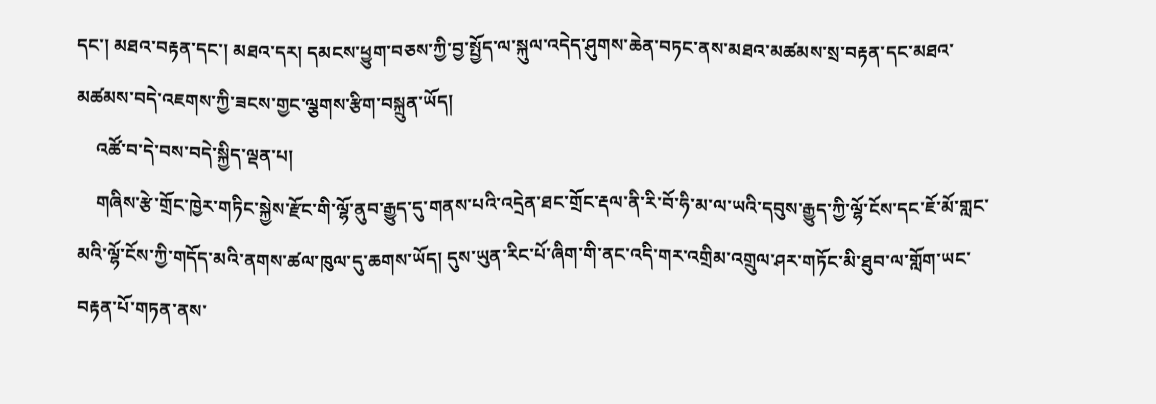དང་། མཐའ་བརྟན་དང་། མཐའ་དར། དམངས་ཕྱུག་བཅས་ཀྱི་བྱ་སྤྱོད་ལ་སྐུལ་འདེད་ཤུགས་ཆེན་བཏང་ནས་མཐའ་མཚམས་སྲ་བརྟན་དང་མཐའ་མཚམས་བདེ་འཇགས་ཀྱི་ཟངས་གྱང་ལྕགས་རྩིག་བསྐྲུན་ཡོད།
    འཚོ་བ་དེ་བས་བདེ་སྐྱིད་ལྡན་པ།
    གཞིས་རྩེ་གྲོང་ཁྱེར་གཏིང་སྐྱེས་རྫོང་གི་ལྷོ་ནུབ་རྒྱུད་དུ་གནས་པའི་འདྲེན་ཐང་གྲོང་རྡལ་ནི་རི་བོ་ཧི་མ་ལ་ཡའི་དབུས་རྒྱུད་ཀྱི་ལྷོ་ངོས་དང་ཇོ་མོ་གླང་མའི་ལྷོ་ངོས་ཀྱི་གདོད་མའི་ནགས་ཚལ་ཁུལ་དུ་ཆགས་ཡོད། དུས་ཡུན་རིང་པོ་ཞིག་གི་ནང་འདི་གར་འགྲིམ་འགྲུལ་ཤར་གཏོང་མི་ཐུབ་ལ་གློག་ཡང་བརྟན་པོ་གཏན་ནས་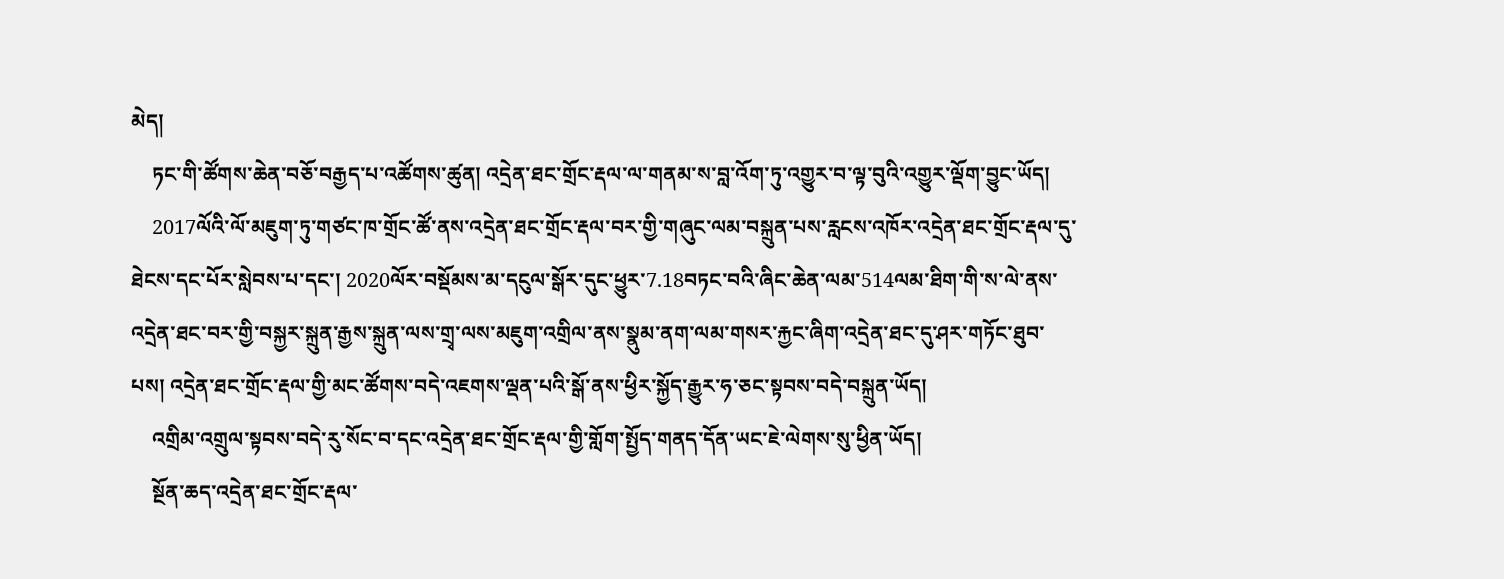མེད།
    ཏང་གི་ཚོགས་ཆེན་བཅོ་བརྒྱད་པ་འཚོགས་ཚུན། འདྲེན་ཐང་གྲོང་རྡལ་ལ་གནམ་ས་བླ་འོག་ཏུ་འགྱུར་བ་ལྟ་བུའི་འགྱུར་ལྡོག་བྱུང་ཡོད།
    2017ལོའི་ལོ་མཇུག་ཏུ་གཙང་ཁ་གྲོང་ཚོ་ནས་འདྲེན་ཐང་གྲོང་རྡལ་བར་གྱི་གཞུང་ལམ་བསྐྲུན་པས་རླངས་འཁོར་འདྲེན་ཐང་གྲོང་རྡལ་དུ་ཐེངས་དང་པོར་སླེབས་པ་དང་། 2020ལོར་བསྡོམས་མ་དངུལ་སྒོར་དུང་ཕྱུར་7.18བཏང་བའི་ཞིང་ཆེན་ལམ་514ལམ་ཐིག་གི་ས་ལེ་ནས་འདྲེན་ཐང་བར་གྱི་བསྐྱར་སྐྲུན་རྒྱས་སྐྲུན་ལས་གྲྭ་ལས་མཇུག་འགྲིལ་ནས་སྣུམ་ནག་ལམ་གསར་རྐྱང་ཞིག་འདྲེན་ཐང་དུ་ཤར་གཏོང་ཐུབ་པས། འདྲེན་ཐང་གྲོང་རྡལ་གྱི་མང་ཚོགས་བདེ་འཇགས་ལྡན་པའི་སྒོ་ནས་ཕྱིར་སྐྱོད་རྒྱུར་ཧ་ཅང་སྟབས་བདེ་བསྐྲུན་ཡོད།
    འགྲིམ་འགྲུལ་སྟབས་བདེ་རུ་སོང་བ་དང་འདྲེན་ཐང་གྲོང་རྡལ་གྱི་གློག་སྤྱོད་གནད་དོན་ཡང་ཇེ་ལེགས་སུ་ཕྱིན་ཡོད།
    སྔོན་ཆད་འདྲེན་ཐང་གྲོང་རྡལ་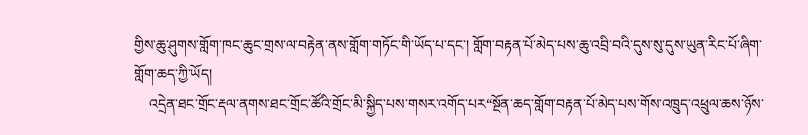གྱིས་ཆུ་ཤུགས་གློག་ཁང་ཆུང་གྲས་ལ་བརྟེན་ནས་གློག་གཏོང་གི་ཡོད་པ་དང་། གློག་བརྟན་པོ་མེད་པས་ཆུ་འབྲི་བའི་དུས་སུ་དུས་ཡུན་རིང་པོ་ཞིག་གློག་ཆད་ཀྱི་ཡོད།
    འདྲེན་ཐང་གྲོང་རྡལ་ནགས་ཐང་གྲོང་ཚོའི་གྲོང་མི་སྐྱིད་པས་གསར་འགོད་པར“སྔོན་ཆད་གློག་བརྟན་པོ་མེད་པས་གོས་འཁྲུད་འཕྲུལ་ཆས་ཉོས་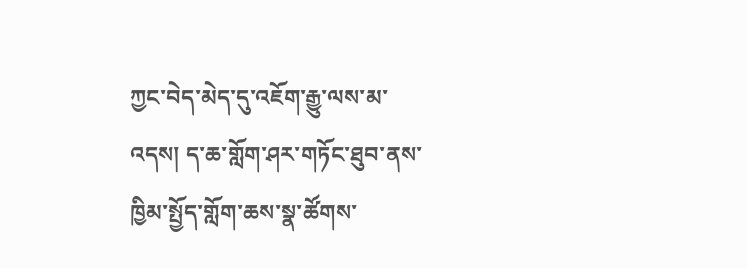ཀྱང་བེད་མེད་དུ་འཇོག་རྒྱུ་ལས་མ་འདས། ད་ཆ་གློག་ཤར་གཏོང་ཐུབ་ནས་ཁྱིམ་སྤྱོད་གློག་ཆས་སྣ་ཚོགས་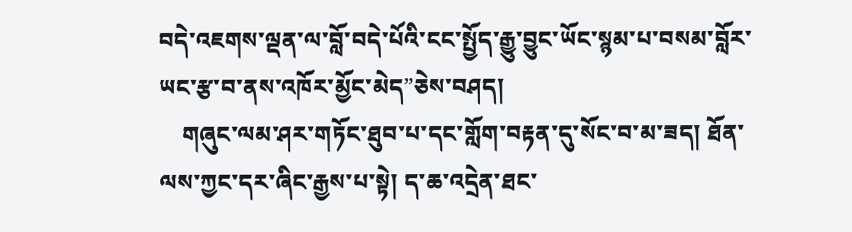བདེ་འཇགས་ལྡན་ལ་བློ་བདེ་པོའི་ངང་སྤྱོད་རྒྱུ་བྱུང་ཡོང་སྙམ་པ་བསམ་བློར་ཡང་རྩ་བ་ནས་འཁོར་མྱོང་མེད”ཅེས་བཤད།
    གཞུང་ལམ་ཤར་གཏོང་ཐུབ་པ་དང་གློག་བརྟན་དུ་སོང་བ་མ་ཟད། ཐོན་ལས་ཀྱང་དར་ཞིང་རྒྱས་པ་སྟེ། ད་ཆ་འདྲེན་ཐང་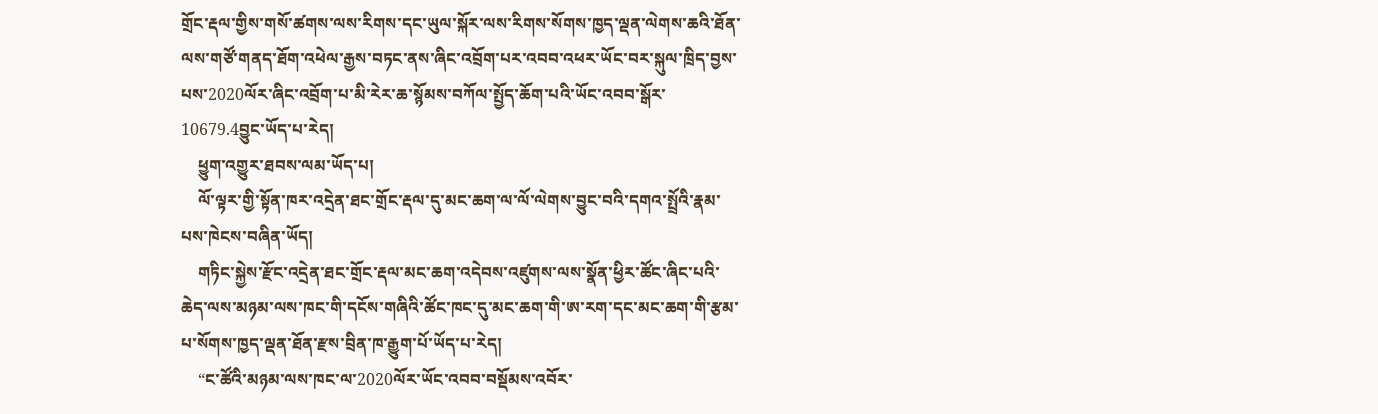གྲོང་རྡལ་གྱིས་གསོ་ཚགས་ལས་རིགས་དང་ཡུལ་སྐོར་ལས་རིགས་སོགས་ཁྱད་ལྡན་ལེགས་ཆའི་ཐོན་ལས་གཙོ་གནད་ཐོག་འཕེལ་རྒྱས་བཏང་ནས་ཞིང་འབྲོག་པར་འབབ་འཕར་ཡོང་བར་སྐུལ་ཁྲིད་བྱས་པས་2020ལོར་ཞིང་འབྲོག་པ་མི་རེར་ཆ་སྙོམས་བཀོལ་སྤྱོད་ཆོག་པའི་ཡོང་འབབ་སྒོར་10679.4བྱུང་ཡོད་པ་རེད།
    ཕྱུག་འགྱུར་ཐབས་ལམ་ཡོད་པ།
    ལོ་ལྟར་གྱི་སྟོན་ཁར་འདྲེན་ཐང་གྲོང་རྡལ་དུ་མང་ཆག་ལ་ལོ་ལེགས་བྱུང་བའི་དགའ་སྤྲོའི་རྣམ་པས་ཁེངས་བཞིན་ཡོད།
    གཏིང་སྐྱེས་རྫོང་འདྲེན་ཐང་གྲོང་རྡལ་མང་ཆག་འདེབས་འཛུགས་ལས་སྣོན་ཕྱིར་ཚོང་ཞིང་པའི་ཆེད་ལས་མཉམ་ལས་ཁང་གི་དངོས་གཞིའི་ཚོང་ཁང་དུ་མང་ཆག་གི་ཨ་རག་དང་མང་ཆག་གི་རྩམ་པ་སོགས་ཁྱད་ལྡན་ཐོན་རྫས་བྲིན་ཁ་རྒྱུག་པོ་ཡོད་པ་རེད།
    “ང་ཚོའི་མཉམ་ལས་ཁང་ལ་2020ལོར་ཡོང་འབབ་བསྡོམས་འབོར་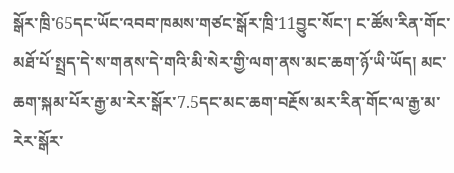སྒོར་ཁྲི་65དང་ཡོང་འབབ་ཁམས་གཙང་སྒོར་ཁྲི་11བྱུང་སོང་། ང་ཚོས་རིན་གོང་མཐོ་པོ་སྤྲད་དེ་ས་གནས་དེ་གའི་མི་སེར་གྱི་ལག་ནས་མང་ཆག་ཉོ་ཡི་ཡོད། མང་ཆག་སྐམ་པོར་རྒྱ་མ་རེར་སྒོར་7.5དང་མང་ཆག་བརྔོས་མར་རིན་གོང་ལ་རྒྱ་མ་རེར་སྒོར་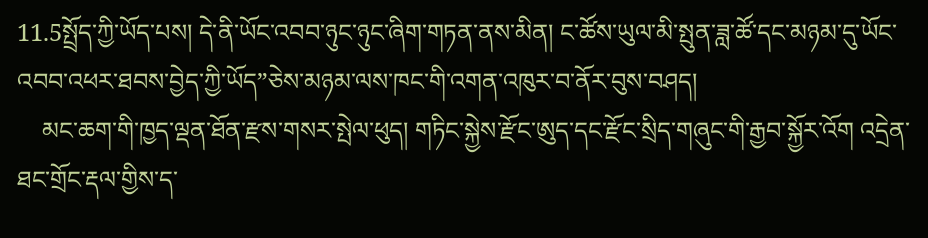11.5སྤྲོད་ཀྱི་ཡོད་པས། དེ་ནི་ཡོང་འབབ་ཉུང་ཉུང་ཞིག་གཏན་ནས་མིན། ང་ཚོས་ཡུལ་མི་སྤུན་ཟླ་ཚོ་དང་མཉམ་དུ་ཡོང་འབབ་འཕར་ཐབས་བྱེད་ཀྱི་ཡོད”ཅེས་མཉམ་ལས་ཁང་གི་འགན་འཁུར་བ་ནོར་བུས་བཤད།
    མང་ཆག་གི་ཁྱད་ལྡན་ཐོན་རྫས་གསར་སྤེལ་ཕུད། གཏིང་སྐྱེས་རྫོང་ཨུད་དང་རྫོང་སྲིད་གཞུང་གི་རྒྱབ་སྐྱོར་འོག འདྲེན་ཐང་གྲོང་རྡལ་གྱིས་ད་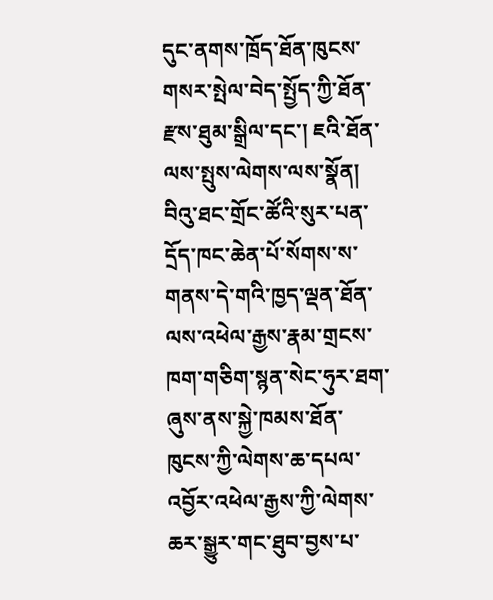དུང་ནགས་ཁྲོད་ཐོན་ཁུངས་གསར་སྤེལ་བེད་སྤྱོད་ཀྱི་ཐོན་རྫས་ཐུམ་སྒྲིལ་དང་། ཇའི་ཐོན་ལས་སྤུས་ལེགས་ལས་སྣོན། བིའུ་ཐང་གྲོང་ཚོའི་སུར་པན་དྲོད་ཁང་ཆེན་པོ་སོགས་ས་གནས་དེ་གའི་ཁྱད་ལྡན་ཐོན་ལས་འཕེལ་རྒྱས་རྣམ་གྲངས་ཁག་གཅིག་སྙན་སེང་ཧུར་ཐག་ཞུས་ནས་སྐྱེ་ཁམས་ཐོན་ཁུངས་ཀྱི་ལེགས་ཆ་དཔལ་འབྱོར་འཕེལ་རྒྱས་ཀྱི་ལེགས་ཆར་སྒྱུར་གང་ཐུབ་བྱས་པ་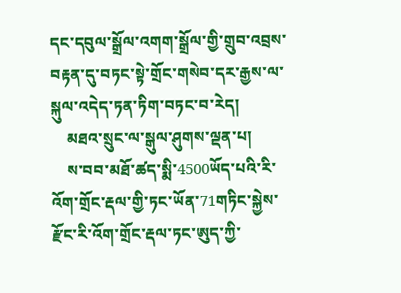དང་དབུལ་སྒྲོལ་འགག་སྒྲོལ་གྱི་གྲུབ་འབྲས་བརྟན་དུ་བཏང་སྟེ་གྲོང་གསེབ་དར་རྒྱས་ལ་སྐུལ་འདེད་ཏན་ཏིག་བཏང་བ་རེད།
    མཐའ་སྲུང་ལ་སྒུལ་ཤུགས་ལྡན་པ།
    ས་བབ་མཐོ་ཚད་སྨི་4500ཡོད་པའི་རི་འོག་གྲོང་རྡལ་གྱི་ཏང་ཡོན་71གཏིང་སྐྱེས་རྫོང་རི་འོག་གྲོང་རྡལ་ཏང་ཨུད་ཀྱི་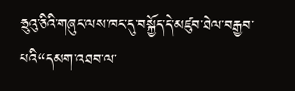ཧྲུའུ་ཅིའི་གཞུང་ལས་ཁང་དུ་བསྐྱོད་དེ་མཛུབ་ཐེལ་བརྒྱབ་པའི“དམག་འཐབ་ལ་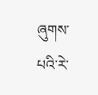ཞུགས་པའི་རེ་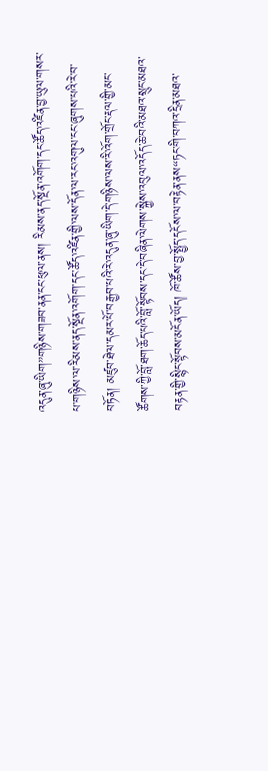འདུན་ཞུ་ཡིག”གཉིས་གཟབ་ནན་ངང་ཕུལ་ནས། རིམས་ནད་སྔོན་འགོག་དང་ཚོད་འཛིན་བྱ་ཡུལ་གསར་པ་གཉིས་ལ་རིམས་ནད་སྔོན་འགོག་དང་ཚོད་འཛིན་གྱི་ལས་དོན་ལ་རང་འགུལ་ངང་ཞུགས་པའི་རེ་བ་བཏོན། མཛུབ་ཐེལ་དམར་པོ་བརྒྱབ་པའི་རེ་འདུན་ཞུ་ཡིག་དེ་གཉིས་ལས་རི་འོག་གྲོང་རྡལ་གྱི་མང་ཚོགས་ཀྱི་བློ་ཐག་ཆོད་པའི་བློ་སྟོབས་དང་དེ་བཞིན་ལེགས་སྐྱེས་འབུལ་འདོད་ཆེ་བའི་མཐའ་སྲུང་མཐའ་བརྟན་གྱི་སྙིང་སྟོབས་མངོན་ཡོད། ཁོ་ཚོས་བྱ་སྤྱོད་དངོས་ལ་བརྟེན་ནས“ཏང་གི་བཀའ་དྲིན་མཐའ་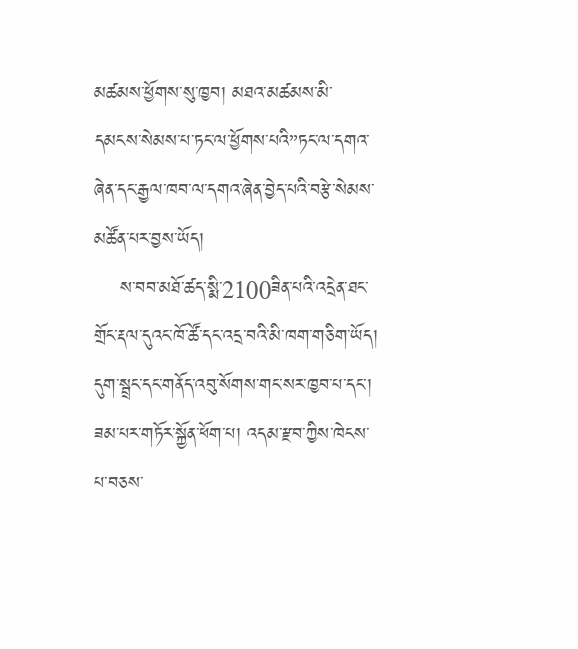མཚམས་ཕྱོགས་སུ་ཁྱབ། མཐའ་མཚམས་མི་དམངས་སེམས་པ་ཏང་ལ་ཕྱོགས་པའི”ཏང་ལ་དགའ་ཞེན་དང་རྒྱལ་ཁབ་ལ་དགའ་ཞེན་བྱེད་པའི་བརྩེ་སེམས་མཚོན་པར་བྱས་ཡོད།
    ས་བབ་མཐོ་ཚད་སྨི་2100ཟིན་པའི་འདྲེན་ཐང་གྲོང་རྡལ་དུའང་ཁོ་ཚོ་དང་འདྲ་བའི་མི་ཁག་གཅིག་ཡོད། དུག་སྦྲང་དང་གནོད་འབུ་སོགས་གང་སར་ཁྱབ་པ་དང་། ཟམ་པར་གཏོར་སྐྱོན་ཕོག་པ། འདམ་རྫབ་ཀྱིས་ཁེངས་པ་བཅས་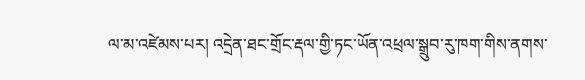ལ་མ་འཛེམས་པར། འདྲེན་ཐང་གྲོང་རྡལ་གྱི་ཏང་ཡོན་འཕྲལ་སྒྲུབ་རུ་ཁག་གིས་ནགས་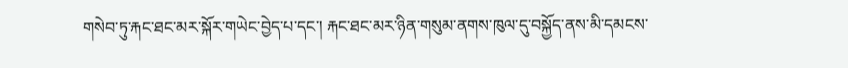གསེབ་ཏུ་རྐང་ཐང་མར་སྐོར་གཡེང་བྱེད་པ་དང་། རྐང་ཐང་མར་ཉིན་གསུམ་ནགས་ཁུལ་དུ་བསྐྱོད་ནས་མི་དམངས་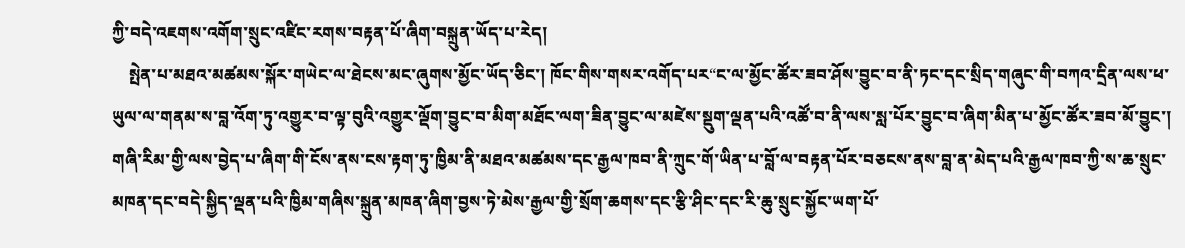ཀྱི་བདེ་འཇགས་འགོག་སྲུང་འཛིང་རགས་བརྟན་པོ་ཞིག་བསྐྲུན་ཡོད་པ་རེད།
    སྤེན་པ་མཐའ་མཚམས་སྐོར་གཡེང་ལ་ཐེངས་མང་ཞུགས་མྱོང་ཡོད་ཅིང་། ཁོང་གིས་གསར་འགོད་པར“ང་ལ་མྱོང་ཚོར་ཟབ་ཤོས་བྱུང་བ་ནི་ཏང་དང་སྲིད་གཞུང་གི་བཀའ་དྲིན་ལས་ཕ་ཡུལ་ལ་གནམ་ས་བླ་འོག་ཏུ་འགྱུར་བ་ལྟ་བུའི་འགྱུར་ལྡོག་བྱུང་བ་མིག་མཐོང་ལག་ཟིན་བྱུང་ལ་མཛེས་སྡུག་ལྡན་པའི་འཚོ་བ་ནི་ལས་སླ་པོར་བྱུང་བ་ཞིག་མིན་པ་མྱོང་ཚོར་ཟབ་མོ་བྱུང་། གཞི་རིམ་གྱི་ལས་བྱེད་པ་ཞིག་གི་ངོས་ནས་ངས་རྟག་ཏུ་ཁྱིམ་ནི་མཐའ་མཚམས་དང་རྒྱལ་ཁབ་ནི་ཀྲུང་གོ་ཡིན་པ་བློ་ལ་བརྟན་པོར་བཅངས་ནས་བླ་ན་མེད་པའི་རྒྱལ་ཁབ་ཀྱི་ས་ཆ་སྲུང་མཁན་དང་བདེ་སྐྱིད་ལྡན་པའི་ཁྱིམ་གཞིས་སྐྲུན་མཁན་ཞིག་བྱས་ཏེ་མེས་རྒྱལ་གྱི་སྲོག་ཆགས་དང་རྩི་ཤིང་དང་རི་ཆུ་སྲུང་སྐྱོང་ཡག་པོ་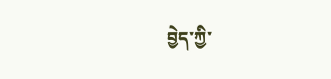བྱེད་ཀྱི་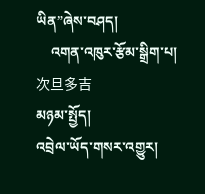ཡིན”ཞེས་བཤད།
    འགན་འཁུར་རྩོམ་སྒྲིག་པ། 次旦多吉
མཉམ་སྤྱོད།
འབྲེལ་ཡོད་གསར་འགྱུར།